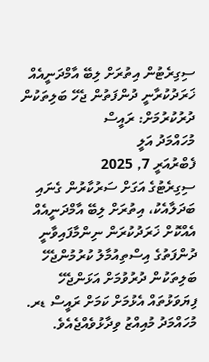ސިގިރެޓުން އިތުރަށް ލިބޭ އާމްދަނީއެއް ޚަރަދުކުރާނީ ދުންފަތުން ޖެހޭ ބަލިތަކުން ދުރުކުރުމަށް: ރައީސް
މުހައްމަދު އަލީ
ފެބްރުއަރީ 7, 2025
ސިގިރެޓުގެ އަގަށް ސަރުކާރުން ގެނައި ބަދަލާއެކު، އިތުރަށް ލިބޭ އާމްދަނީއެއް އެއްކޮށް ޚަރަދުކުރަން ނިންމާފައިވާނީ ދުންފަތުގެ އިސްތިއުމާލު ކުރުމުންޖެހޭ ބަލިތަކުން ދުރުވުމަށް އަޅަންޖެހޭ ފިޔަވަޅުތައް އެޅުމަށް ކަމަށް ރައީސް ޑރ. މުހައްމަދު މުއިއްޒު ވިދާޅުވެއްޖެއެވެ.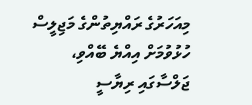މިއަހަރުގެ ރައްޔިތުންގެ މަޖިލީސް ހުޅުވުމަށް އިއްޔެ ބޭއްވި، ޖަލްސާގައި ރިޔާސީ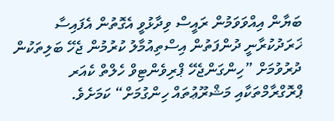ބަޔާން އިއްވަވަމުން ރައީސް ވިދާޅުވީ އެގޮތުން އެފައިސާ ޚަރަދުކުރާނީ ދުންފަތުން އިސްތިއުމާލު ކުރުމުން ޖެހޭ ބަލިތަކުން ދުރުވުމަށް ”ހިންގަންޖެހޭ ޕްރިވެންޓިވް ހެލްތް ކެއަރ ޕްރޮގްރާމްތަކާއި މަޝްރޫޢުތައް ހިންގުމަށް“ ކަމަށެވެ.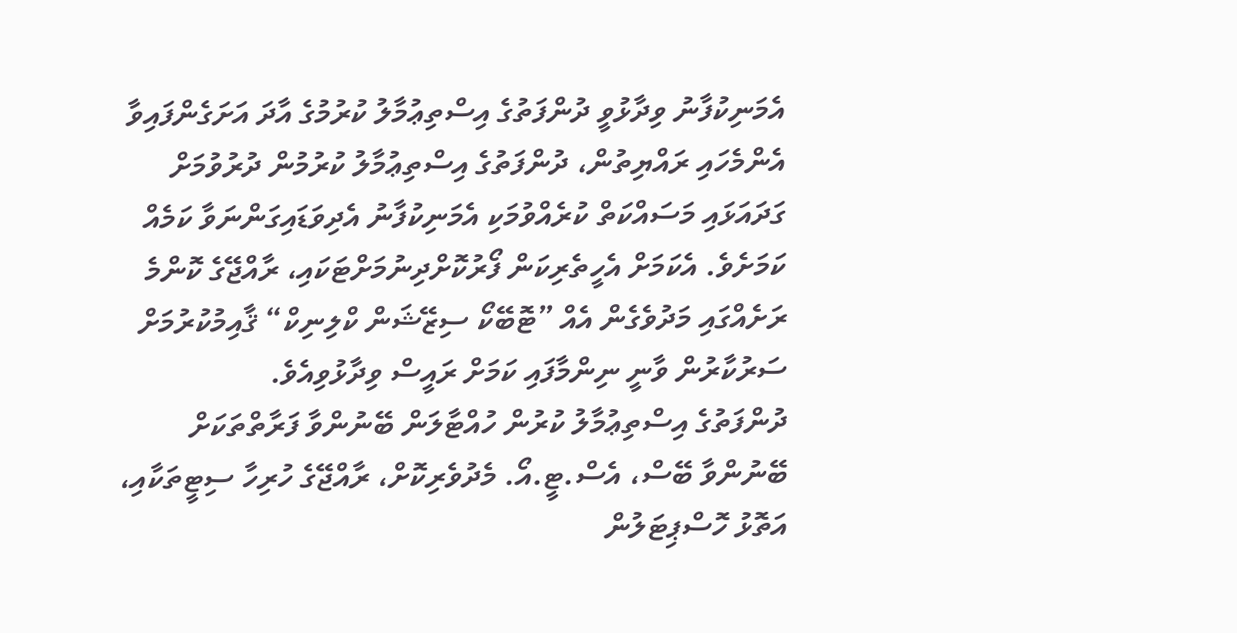އެމަނިކުފާނު ވިދާޅުވީ ދުންފަތުގެ އިސްތިޢުމާލު ކުރުމުގެ އާދަ އަށަގެންފައިވާ އެންމެހައި ރައްޔިތުން، ދުންފަތުގެ އިސްތިޢުމާލު ކުރުމުން ދުރުވުމަށް ގަދައަޅައި މަސައްކަތް ކުރެއްވުމަކި އެމަނިކުފާނު އެދިވަޑައިގަންނަވާ ކަމެއް ކަމަށެވެ. އެކަމަށް އެހީތެރިކަން ފޯރުކޮށްދިނުމަށްޓަކައި، ރާއްޖޭގެ ކޮންމެ ރަށެއްގައި މަދުވެގެން އެއް ”ޓޮބޭކޯ ސިޒޭޝަން ކްލިނިކް“ ޤާއިމުކުރުމަށް ސަރުކާރުން ވާނީ ނިންމާފައި ކަމަށް ރައީސް ވިދާޅުވިއެވެ.
ދުންފަތުގެ އިސްތިޢުމާލު ކުރުން ހުއްޓާލަން ބޭނުންވާ ފަރާތްތަކަށް ބޭނުންވާ ބޭސް، އެސް.ޓީ.އޯ. މެދުވެރިކޮށް، ރާއްޖޭގެ ހުރިހާ ސިޓީތަކާއި، އަތޮޅު ހޮސްޕިޓަލުން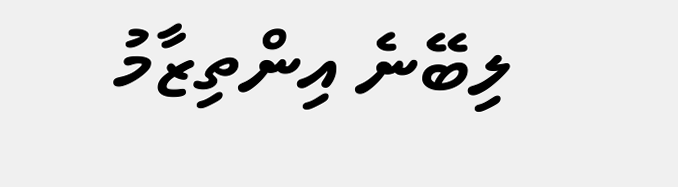ލިބޭނެ އިންތިޒާމު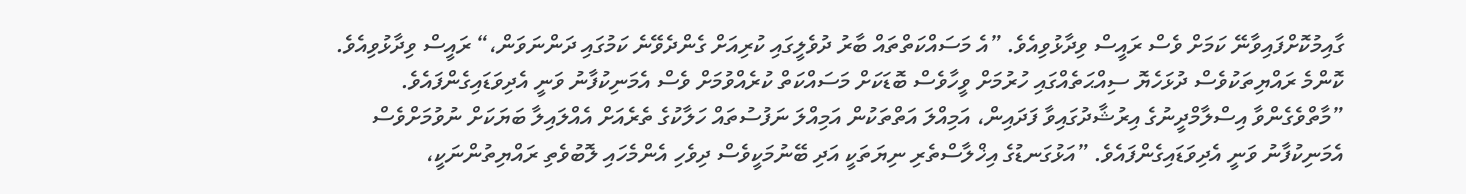ގާއިމުކޮށްފައިވާނޭ ކަމަށް ވެސް ރައީސް ވިދާޅުވިއެވެ. ”އެ މަސައްކަތްތައް ބާރު ދުވެލީގައި ކުރިއަށް ގެންދެވޭނެ ކަމުގައި ދަންނަވަން،“ ރައީސް ވިދާޅުވިއެވެ.
ކޮންމެ ރައްޔިތަކުވެސް ދުޅަހެޔޮ ސިއްޙަތެއްގައި ހުރުމަށް ވީހާވެސް ބޮޑަކަށް މަސައްކަތް ކުރެއްވުމަށް ވެސް އެމަނިކުފާނު ވަނީ އެދިވަޑައިގެންފައެވެ. ”މާތްވެގެންވާ އިސްލާމްދީނުގެ އިރުޝާދުގައިވާ ފަދައިން، އަމިއްލަ އަތްތަކުން އަމިއްލަ ނަފުސުތައް ހަލާކުގެ ތެރެއަށް އެއްލައިލާ ބަޔަކަށް ނުވުމަށްވެސް އެމަނިކުފާނު ވަނީ އެދިވަޑައިގެންފައެވެ. ”އަޅުގަނޑުގެ އިޚްލާސްތެރި ނިޔަތަކީ އަދި ބޭނުމަކީވެސް ދިވެހި އެންމެހައި ލޮބުވެތި ރައްޔިތުންނަކީ،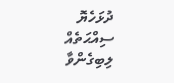ދުޅަހެޔޮ ސިއްޙަތެއް ލިބިގެންވާ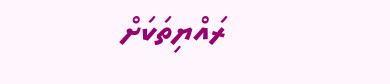ރައްޔިތަކަށް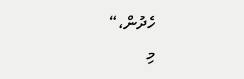ހެދުން،“
މި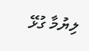ލިޔުމާ ގުޅޭ